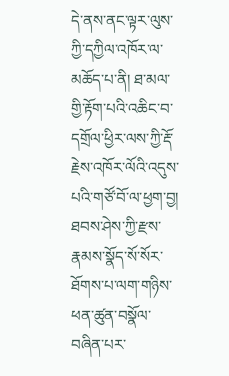དེ་ནས་ནང་ལྟར་ལུས་ཀྱི་དཀྱིལ་འཁོར་ལ་མཆོད་པ་ནི། ཐ་མལ་གྱི་རྟོག་པའི་འཆིང་བ་དགྲོལ་ཕྱིར་ལས་ཀྱི་རྡོ་རྗེས་འཁོར་ལོའི་འདུས་པའི་གཙོ་བོ་ལ་ཕྱག་བྱ། ཐབས་ཤེས་ཀྱི་རྫས་རྣམས་སྣོད་སོ་སོར་ཐོགས་པ་ལག་གཉིས་ཕན་ཚུན་བསྣོལ་བཞིན་པར་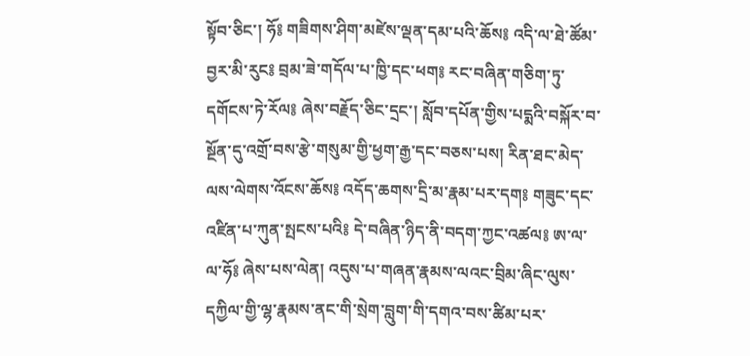སྟོབ་ཅིང་། ཧོ༔ གཟིགས་ཤིག་མཛེས་ལྡན་དམ་པའི་ཆོས༔ འདི་ལ་ཐེ་ཚོམ་བྱར་མི་རུང༔ བྲམ་ཟེ་གདོལ་པ་ཁྱི་དང་ཕག༔ རང་བཞིན་གཅིག་ཏུ་དགོངས་ཏེ་རོལ༔ ཞེས་བརྗོད་ཅིང་དྲང་། སློབ་དཔོན་གྱིས་པདྨའི་བསྐོར་བ་སྔོན་དུ་འགྲོ་བས་རྩེ་གསུམ་གྱི་ཕྱག་རྒྱ་དང་བཅས་པས། རིན་ཐང་མེད་ལས་ལེགས་འོངས་ཆོས༔ འདོད་ཆགས་དྲི་མ་རྣམ་པར་དག༔ གཟུང་དང་འཛིན་པ་ཀུན་སྤངས་པའི༔ དེ་བཞིན་ཉིད་ནི་བདག་ཀྱང་འཚལ༔ ཨ་ལ་ལ་ཧོ༔ ཞེས་པས་ལེན། འདུས་པ་གཞན་རྣམས་ལའང་བྲིམ་ཞིང་ལུས་དཀྱིལ་གྱི་ལྷ་རྣམས་ནང་གི་སྲེག་བླུག་གི་དགའ་བས་ཚིམ་པར་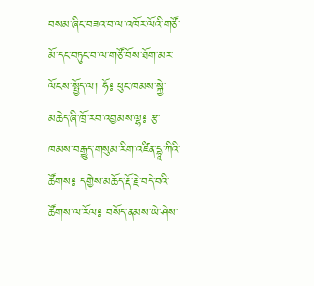བསམ་ཞིང་བཟའ་བ་ལ་འཁོར་ལོའི་གཙོ་མོ་དང་བཏུང་བ་ལ་གཙོ་བོས་ཐོག་མར་ལོངས་སྤྱོད་ལ། ཧོ༔ ཕུང་ཁམས་སྐྱེ་མཆེད་ཞི་ཁྲོ་རབ་འབྱམས་ལྷ༔ རྩ་ཁམས་བརྒྱུད་གསུམ་རིག་འཛིན་དྷཱ་ཀིའི་ཚོགས༔ དགྱེས་མཆོད་རྡོ་རྗེ་བདེ་བའི་ཚོགས་ལ་རོལ༔ བསོད་ནམས་ཡེ་ཤེས་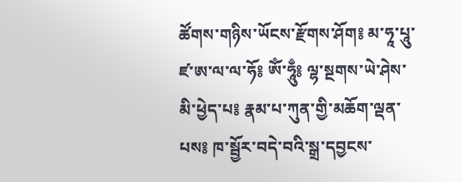ཚོགས་གཉིས་ཡོངས་རྫོགས་ཤོག༔ མ་ཧཱ་པཱུ་ཛ་ཨ་ལ་ལ་ཧོ༔ ཨོཾ་ཧཱུྃ༔ ལྷ་སྔགས་ཡེ་ཤེས་མི་ཕྱེད་པ༔ རྣམ་པ་ཀུན་གྱི་མཆོག་ལྡན་པས༔ ཁ་སྦྱོར་བདེ་བའི་སྒྲ་དབྱངས་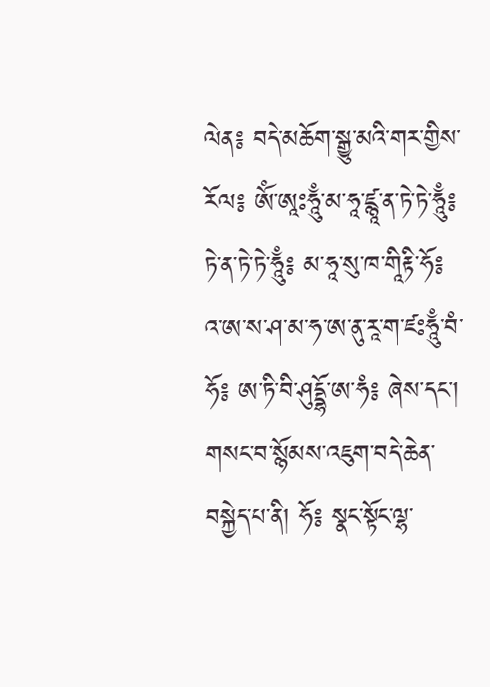ལེན༔ བདེ་མཆོག་སྒྱུ་མའི་གར་གྱིས་རོལ༔ ཨོཾ་ཨཱཿཧཱུྃ་མ་ཧཱ་ཛྙཱ་ན་ཏེ་ཏེ་ཧཱུྃ༔ ཏེ་ན་ཏེ་ཏེ་ཧཱུྃ༔ མ་ཧཱ་སུ་ཁ་གཱིརྟི་ཧོ༔ འ་ཨ་ས་ཤ་མ་ཧ་ཨ་ནུ་རཱ་ག་ཛཿཧཱུྃ་བཾ་ཧོ༔ ཨ་ཏི་བི་ཤུདྡྷོ་ཨ་ཧཾ༔ ཞེས་དང་། གསང་བ་སྙོམས་འཇུག་བདེ་ཆེན་བསྐྱེད་པ་ནི། ཧོ༔ སྣང་སྟོང་ལྷ་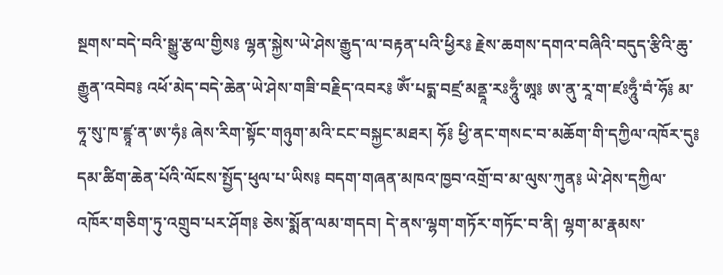སྔགས་བདེ་བའི་སྒྱུ་རྩལ་གྱིས༔ ལྷན་སྐྱེས་ཡེ་ཤེས་རྒྱུད་ལ་བརྟན་པའི་ཕྱིར༔ རྗེས་ཆགས་དགའ་བཞིའི་བདུད་རྩིའི་ཆུ་རྒྱུན་འབེབ༔ འཕོ་མེད་བདེ་ཆེན་ཡེ་ཤེས་གཟི་བརྗིད་འབར༔ ཨོཾ་པདྨ་བཛྲ་མནྡཱ་རཿཧཱུྃ་ཨཱ༔ ཨ་ནུ་རཱ་ག་ཛཿཧཱུྃ་བཾ་ཧོ༔ མ་ཧཱ་སུ་ཁ་ཛྙཱ་ན་ཨ་ཧཾ༔ ཞེས་རིག་སྟོང་གཉུག་མའི་ངང་བསྐྱང་མཐར། ཧོ༔ ཕྱི་ནང་གསང་བ་མཆོག་གི་དཀྱིལ་འཁོར་དུ༔ དམ་ཚིག་ཆེན་པོའི་ལོངས་སྤྱོད་ཕུལ་པ་ཡིས༔ བདག་གཞན་མཁའ་ཁྱབ་འགྲོ་བ་མ་ལུས་ཀུན༔ ཡེ་ཤེས་དཀྱིལ་འཁོར་གཅིག་ཏུ་འགྲུབ་པར་ཤོག༔ ཅེས་སྨོན་ལམ་གདབ། དེ་ནས་ལྷག་གཏོར་གཏོང་བ་ནི། ལྷག་མ་རྣམས་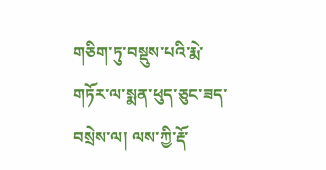གཅིག་ཏུ་བསྡུས་པའི་རྨེ་གཏོར་ལ་སྨན་ཕུད་ཅུང་ཟད་བསྲེས་ལ། ལས་ཀྱི་རྡོ་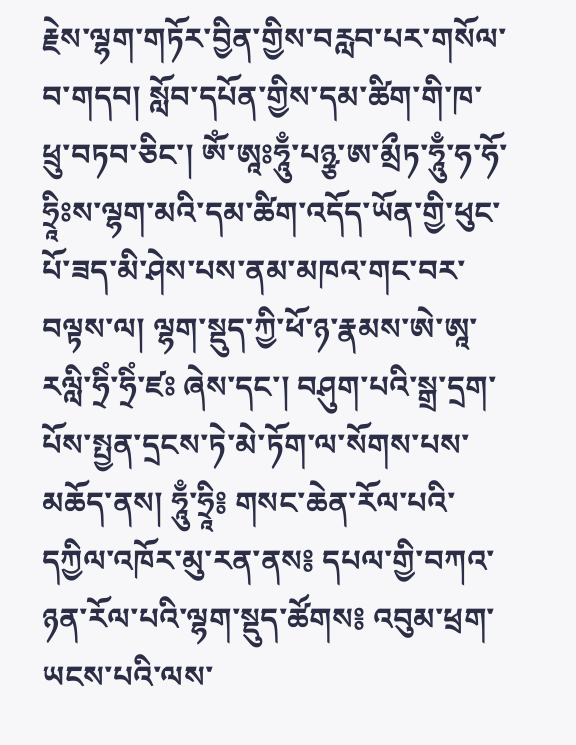རྗེས་ལྷག་གཏོར་བྱིན་གྱིས་བརླབ་པར་གསོལ་བ་གདབ། སློབ་དཔོན་གྱིས་དམ་ཚིག་གི་ཁ་ཕྲུ་བཏབ་ཅིང་། ཨོཾ་ཨཱཿཧཱུྃ་པཉྩ་ཨ་མྲྀཏ་ཧཱུྃ་ཧ་ཧོ་ཧྲཱིཿས་ལྷག་མའི་དམ་ཚིག་འདོད་ཡོན་གྱི་ཕུང་པོ་ཟད་མི་ཤེས་པས་ནམ་མཁའ་གང་བར་བལྟས་ལ། ལྷག་སྡུད་ཀྱི་ཕོ་ཉ་རྣམས་ཨེ་ཨཱ་རལླི་ཧྲིཾ་ཧྲིཾ་ཛཿ ཞེས་དང་། བཤུག་པའི་སྒྲ་དྲག་པོས་སྤྱན་དྲངས་ཏེ་མེ་ཏོག་ལ་སོགས་པས་མཆོད་ནས། ཧཱུྃ་ཧྲཱི༔ གསང་ཆེན་རོལ་པའི་དཀྱིལ་འཁོར་མུ་རན་ནས༔ དཔལ་གྱི་བཀའ་ཉན་རོལ་པའི་ལྷག་སྡུད་ཚོགས༔ འབུམ་ཕྲག་ཡངས་པའི་ལས་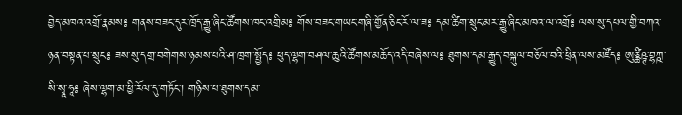བྱེད་མཁའ་འགྲོ་རྣམས༔ གནས་བཟང་དུར་ཁྲོད་རྒྱུ་ཞིང་ཚོགས་ཁང་འགྲིམ༔ གོས་བཟང་གཡང་གཞི་གྱོན་ཅིང་རོ་ལ་ཟ༔ དམ་ཚིག་སྲུང་མར་རྒྱུ་ཞིང་མཁའ་ལ་འགྲོ༔ ལས་སུ་དཔལ་གྱི་བཀའ་ཉན་བསྟན་པ་སྲུང༔ ཟས་སུ་དགྲ་བགེགས་ཉམས་པའི་ཤ་ཁྲག་སྤྱོད༔ ཕུད་ལྷག་བཤལ་ཆུའི་ཚོགས་མཆོད་འདི་བཞེས་ལ༔ ཐུགས་དམ་རྒྱུད་བསྐུལ་བཅོལ་བའི་ཕྲིན་ལས་མཛོད༔ ཨུཙྪིཥྚ་བྷཀྵ་སི་སྭཱ་ཧཱ༔ ཞེས་ལྷག་མ་ཕྱི་རོལ་དུ་གཏོང་། གཉིས་པ་ཐུགས་དམ་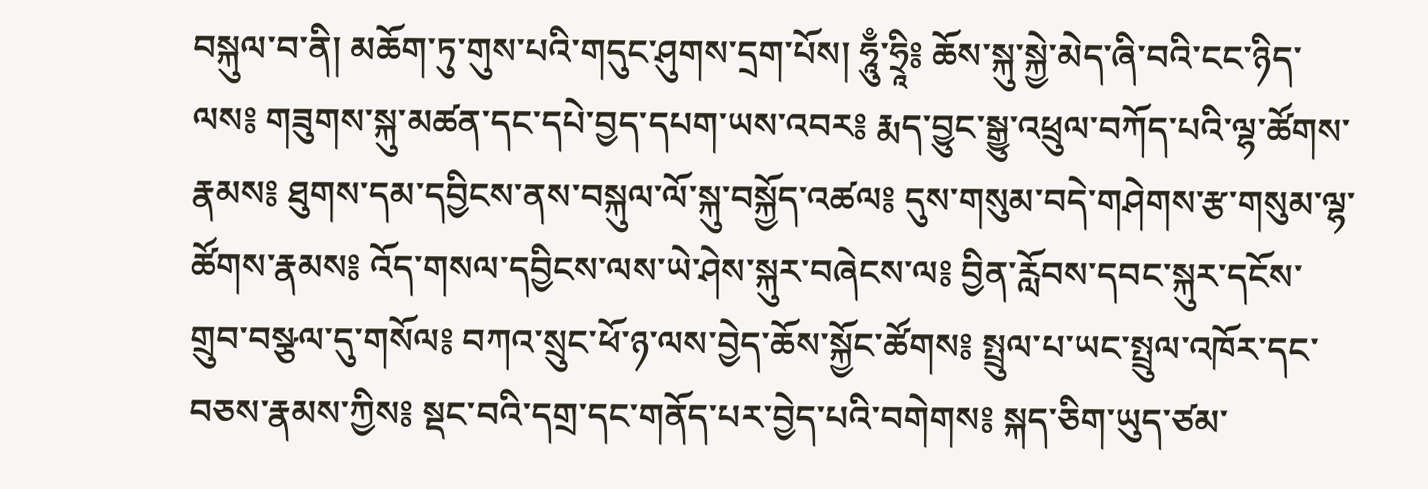བསྐུལ་བ་ནི། མཆོག་ཏུ་གུས་པའི་གདུང་ཤུགས་དྲག་པོས། ཧཱུྃ་ཧྲཱི༔ ཆོས་སྐུ་སྐྱེ་མེད་ཞི་བའི་ངང་ཉིད་ལས༔ གཟུགས་སྐུ་མཚན་དང་དཔེ་བྱད་དཔག་ཡས་འབར༔ རྨད་བྱུང་སྒྱུ་འཕྲུལ་བཀོད་པའི་ལྷ་ཚོགས་རྣམས༔ ཐུགས་དམ་དབྱིངས་ནས་བསྐུལ་ལོ་སྐུ་བསྐྱོད་འཚལ༔ དུས་གསུམ་བདེ་གཤེགས་རྩ་གསུམ་ལྷ་ཚོགས་རྣམས༔ འོད་གསལ་དབྱིངས་ལས་ཡེ་ཤེས་སྐུར་བཞེངས་ལ༔ བྱིན་རློབས་དབང་སྐུར་དངོས་གྲུབ་བསྩལ་དུ་གསོལ༔ བཀའ་སྲུང་ཕོ་ཉ་ལས་བྱེད་ཆོས་སྐྱོང་ཚོགས༔ སྤྲུལ་པ་ཡང་སྤྲུལ་འཁོར་དང་བཅས་རྣམས་ཀྱིས༔ སྡང་བའི་དགྲ་དང་གནོད་པར་བྱེད་པའི་བགེགས༔ སྐད་ཅིག་ཡུད་ཙམ་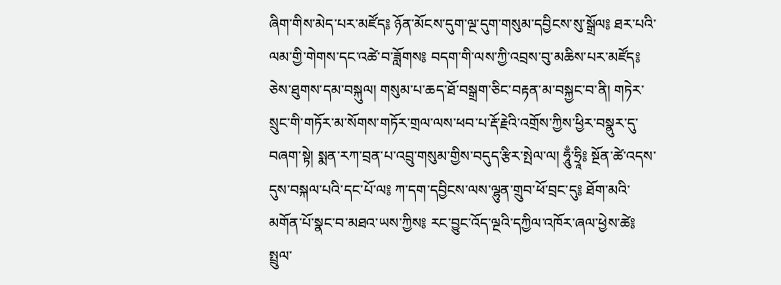ཞིག་གིས་མེད་པར་མཛོད༔ ཉོན་མོངས་དུག་ལྔ་དུག་གསུམ་དབྱིངས་སུ་སྒྲོལ༔ ཐར་པའི་ལམ་གྱི་གེགས་དང་འཚེ་བ་ཟློགས༔ བདག་གི་ལས་ཀྱི་འབྲས་བུ་མཆིས་པར་མཛོད༔ ཅེས་ཐུགས་དམ་བསྐུལ། གསུམ་པ་ཆད་ཐོ་བསྒྲག་ཅིང་བརྟན་མ་བསྐྱང་བ་ནི། གཏེར་སྲུང་གི་གཏོར་མ་སོགས་གཏོར་གྲལ་ལས་ཕབ་པ་རྡོ་རྗེའི་འགྲོས་ཀྱིས་ཕྱིར་བསྣུར་དུ་བཞག་སྟེ། སྨན་རཀ་བྲན་པ་འབྲུ་གསུམ་གྱིས་བདུད་རྩིར་སྤེལ་ལ། ཧཱུྃ་ཧྲཱི༔ སྔོན་ཚེ་འདས་དུས་བསྐལ་པའི་དང་པོ་ལ༔ ཀ་དག་དབྱིངས་ལས་ལྷུན་གྲུབ་ཕོ་བྲང་དུ༔ ཐོག་མའི་མགོན་པོ་སྣང་བ་མཐའ་ཡས་ཀྱིས༔ རང་བྱུང་འོད་ལྔའི་དཀྱིལ་འཁོར་ཞལ་ཕྱེས་ཚེ༔ སྤྲུལ་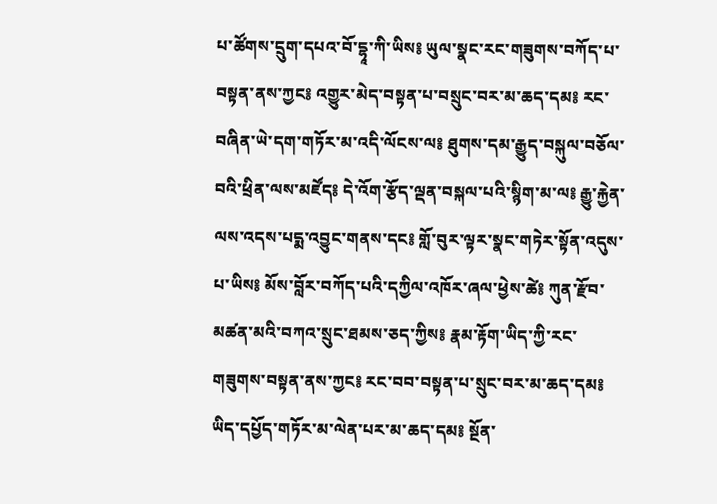པ་ཚོགས་དྲུག་དཔའ་བོ་དྷཱ་ཀི་ཡིས༔ ཡུལ་སྣང་རང་གཟུགས་བཀོད་པ་བསྟན་ནས་ཀྱང༔ འགྱུར་མེད་བསྟན་པ་བསྲུང་བར་མ་ཆད་དམ༔ རང་བཞིན་ཡེ་དག་གཏོར་མ་འདི་ལོངས་ལ༔ ཐུགས་དམ་རྒྱུད་བསྐུལ་བཅོལ་བའི་ཕྲིན་ལས་མཛོད༔ དེ་འོག་རྩོད་ལྡན་བསྐལ་པའི་སྙིག་མ་ལ༔ རྒྱུ་རྐྱེན་ལས་འདས་པདྨ་འབྱུང་གནས་དང༔ གློ་བུར་ལྟར་སྣང་གཏེར་སྟོན་འདུས་པ་ཡིས༔ མོས་བློར་བཀོད་པའི་དཀྱིལ་འཁོར་ཞལ་ཕྱེས་ཚེ༔ ཀུན་རྫོབ་མཚན་མའི་བཀའ་སྲུང་ཐམས་ཅད་ཀྱིས༔ རྣམ་རྟོག་ཡིད་ཀྱི་རང་གཟུགས་བསྟན་ནས་ཀྱང༔ རང་བབ་བསྟན་པ་སྲུང་བར་མ་ཆད་དམ༔ ཡིད་དཔྱོད་གཏོར་མ་ལེན་པར་མ་ཆད་དམ༔ སྔོན་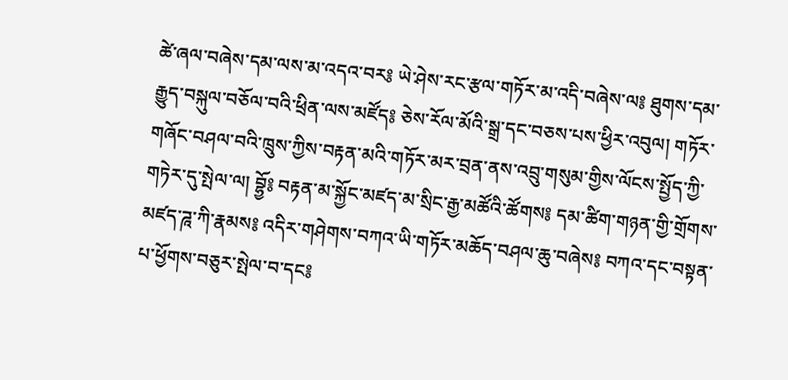ཚེ་ཞལ་བཞེས་དམ་ལས་མ་འདའ་བར༔ ཡེ་ཤེས་རང་རྩལ་གཏོར་མ་འདི་བཞེས་ལ༔ ཐུགས་དམ་རྒྱུད་བསྐུལ་བཅོལ་བའི་ཕྲིན་ལས་མཛོད༔ ཅེས་རོལ་མོའི་སྒྲ་དང་བཅས་པས་ཕྱིར་འབུལ། གཏོར་གཞོང་བཤལ་བའི་ཁྲུས་ཀྱིས་བརྟན་མའི་གཏོར་མར་བྲན་ནས་འབྲུ་གསུམ་གྱིས་ལོངས་སྤྱོད་ཀྱི་གཏེར་དུ་སྤེལ་ལ། བྷྱོ༔ བརྟན་མ་སྐྱོང་མཛད་མ་སྲིང་རྒྱ་མཚོའི་ཚོགས༔ དམ་ཚིག་གཉན་གྱི་གྲོགས་མཛད་ཌཱ་ཀི་རྣམས༔ འདིར་གཤེགས་བཀའ་ཡི་གཏོར་མཆོད་བཤལ་ཆུ་བཞེས༔ བཀའ་དང་བསྟན་པ་ཕྱོགས་བཅུར་སྤེལ་བ་དང༔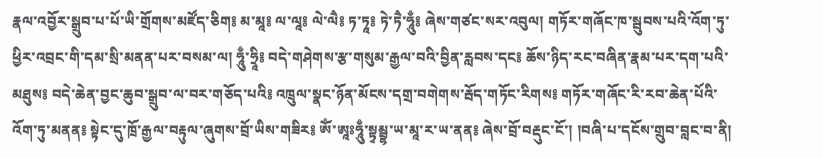རྣལ་འབྱོར་སྒྲུབ་པ་པོ་ཡི་གྲོགས་མཛོད་ཅིག༔ མ་མཱ༔ ལ་ལཱ༔ ལེ་ལཻ༔ ཏ་ཏཱ༔ ཏེ་ཏཻ་ཧཱུྃ༔ ཞེས་གཙང་སར་འབུལ། གཏོར་གཞོང་ཁ་སྦུབས་པའི་འོག་ཏུ་ཕྱིར་འབྲང་གི་དམ་སྲི་མནན་པར་བསམ་ལ། ཧཱུྃ་ཧྲཱི༔ བདེ་གཤེགས་རྩ་གསུམ་རྒྱལ་བའི་བྱིན་རླབས་དང༔ ཆོས་ཉིད་རང་བཞིན་རྣམ་པར་དག་པའི་མཐུས༔ བདེ་ཆེན་བྱང་ཆུབ་སྒྲུབ་ལ་བར་གཅོད་པའི༔ འཁྲུལ་སྣང་ཉོན་མོངས་དགྲ་བགེགས་རྦོད་གཏོང་རིགས༔ གཏོར་གཞོང་རི་རབ་ཆེན་པོའི་འོག་ཏུ་མནན༔ སྟེང་དུ་ཁྲོ་རྒྱལ་བརྟུལ་ཞུགས་བྲོ་ཡིས་གཟིར༔ ཨོཾ་ཨཱཿཧཱུྃ་སྟྭམྦྷ་ཡ་མཱ་ར་ཡ་ནན༔ ཞེས་བྲོ་བརྡུང་ངོ་། །བཞི་པ་དངོས་གྲུབ་བླང་བ་ནི།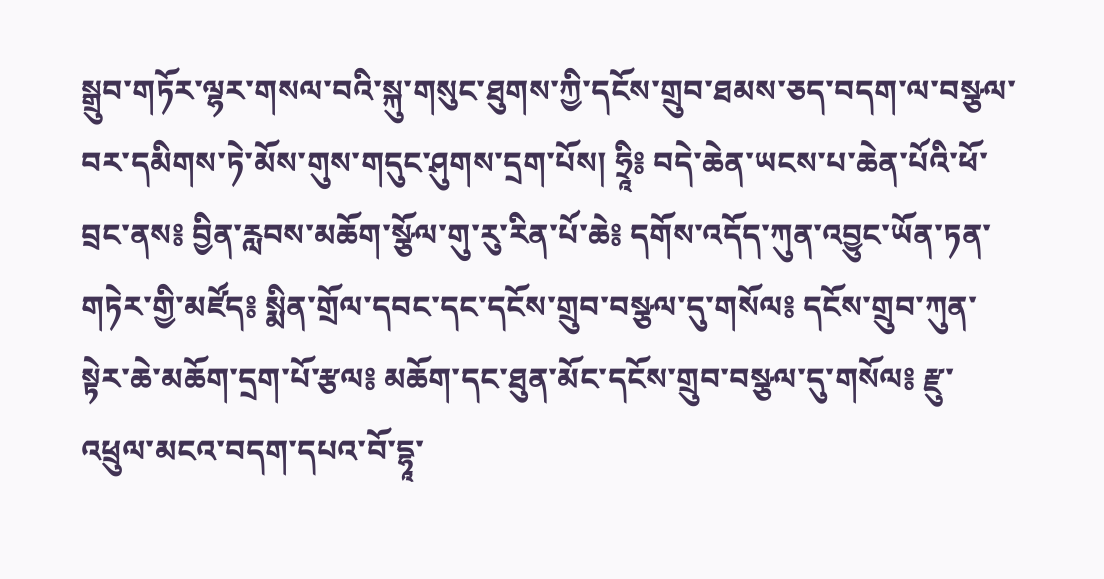སྒྲུབ་གཏོར་ལྷར་གསལ་བའི་སྐུ་གསུང་ཐུགས་ཀྱི་དངོས་གྲུབ་ཐམས་ཅད་བདག་ལ་བསྩལ་བར་དམིགས་ཏེ་མོས་གུས་གདུང་ཤུགས་དྲག་པོས། ཧྲཱི༔ བདེ་ཆེན་ཡངས་པ་ཆེན་པོའི་ཕོ་བྲང་ནས༔ བྱིན་རླབས་མཆོག་སྩོལ་གུ་རུ་རིན་པོ་ཆེ༔ དགོས་འདོད་ཀུན་འབྱུང་ཡོན་ཏན་གཏེར་གྱི་མཛོད༔ སྨིན་གྲོལ་དབང་དང་དངོས་གྲུབ་བསྩལ་དུ་གསོལ༔ དངོས་གྲུབ་ཀུན་སྟེར་ཆེ་མཆོག་དྲག་པོ་རྩལ༔ མཆོག་དང་ཐུན་མོང་དངོས་གྲུབ་བསྩལ་དུ་གསོལ༔ རྫུ་འཕྲུལ་མངའ་བདག་དཔའ་བོ་དྷཱ་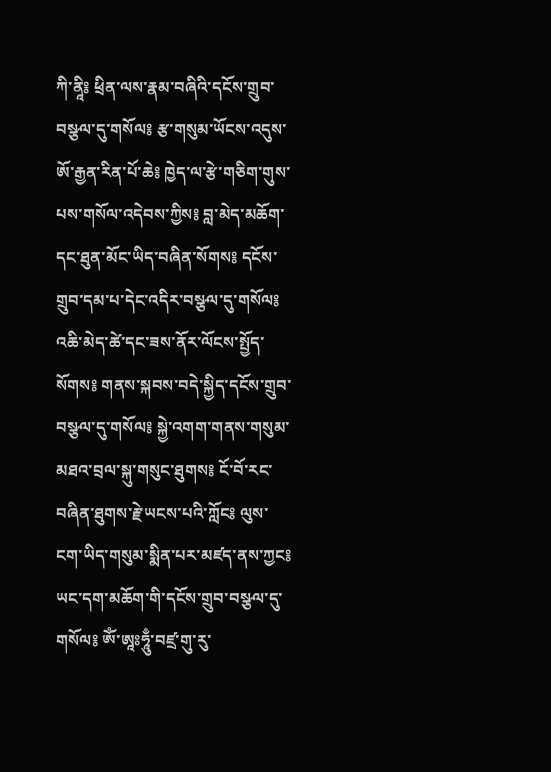ཀི་ནཱི༔ ཕྲིན་ལས་རྣམ་བཞིའི་དངོས་གྲུབ་བསྩལ་དུ་གསོལ༔ རྩ་གསུམ་ཡོངས་འདུས་ཨོ་རྒྱན་རིན་པོ་ཆེ༔ ཁྱེད་ལ་རྩེ་གཅིག་གུས་པས་གསོལ་འདེབས་ཀྱིས༔ བླ་མེད་མཆོག་དང་ཐུན་མོང་ཡིད་བཞིན་སོགས༔ དངོས་གྲུབ་དམ་པ་དེང་འདིར་བསྩལ་དུ་གསོལ༔ འཆི་མེད་ཚེ་དང་ཟས་ནོར་ལོངས་སྤྱོད་སོགས༔ གནས་སྐབས་བདེ་སྐྱིད་དངོས་གྲུབ་བསྩལ་དུ་གསོལ༔ སྐྱེ་འགག་གནས་གསུམ་མཐའ་བྲལ་སྐུ་གསུང་ཐུགས༔ ངོ་བོ་རང་བཞིན་ཐུགས་རྗེ་ཡངས་པའི་ཀློང༔ ལུས་ངག་ཡིད་གསུམ་སྨིན་པར་མཛད་ནས་ཀྱང༔ ཡང་དག་མཆོག་གི་དངོས་གྲུབ་བསྩལ་དུ་གསོལ༔ ཨོཾ་ཨཱཿཧཱུྃ་བཛྲ་གུ་རུ་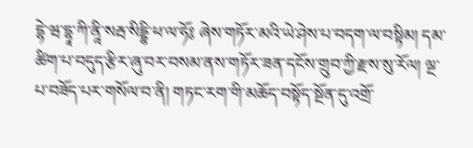དྷེ་ཝ་དྷཱ་ཀི་ནཱི་སརྦ་སིདྡྷི་ཕ་ལ་ཧོ༔ ཞེས་གཏོར་མའི་ཡེ་ཤེས་པ་བདག་ལ་བསྟིམ། དམ་ཚིག་པ་བདུད་རྩིར་ཞུ་བར་བསམ་ནས་གཏོར་ཟན་དངོས་གྲུབ་ཀྱི་རྫས་སུ་རོལ། ལྔ་པ་བཟོད་པར་གསོལ་བ་ནི། གཏང་རག་གི་མཆོད་བསྟོད་སྔོན་དུ་འགྲོ་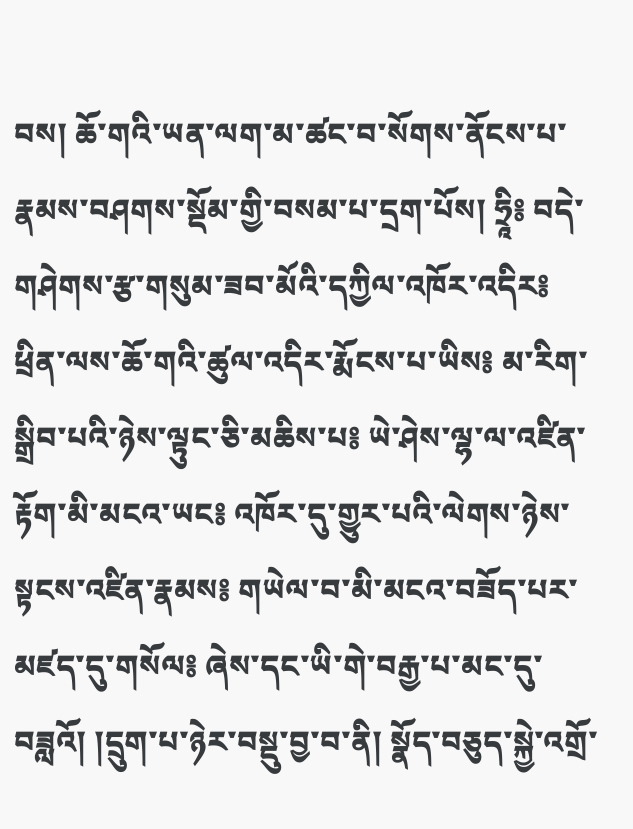བས། ཆོ་གའི་ཡན་ལག་མ་ཚང་བ་སོགས་ནོངས་པ་རྣམས་བཤགས་སྡོམ་གྱི་བསམ་པ་དྲག་པོས། ཧྲཱི༔ བདེ་གཤེགས་རྩ་གསུམ་ཟབ་མོའི་དཀྱིལ་འཁོར་འདིར༔ ཕྲིན་ལས་ཆོ་གའི་ཚུལ་འདིར་རྨོངས་པ་ཡིས༔ མ་རིག་སྒྲིབ་པའི་ཉེས་ལྟུང་ཅི་མཆིས་པ༔ ཡེ་ཤེས་ལྷ་ལ་འཛིན་རྟོག་མི་མངའ་ཡང༔ འཁོར་དུ་གྱུར་པའི་ལེགས་ཉེས་སྟངས་འཛིན་རྣམས༔ གཡེལ་བ་མི་མངའ་བཟོད་པར་མཛད་དུ་གསོལ༔ ཞེས་དང་ཡི་གེ་བརྒྱ་པ་མང་དུ་བཟླའོ། །དྲུག་པ་ཉེར་བསྡུ་བྱ་བ་ནི། སྣོད་བཅུད་སྐྱེ་འགྲོ་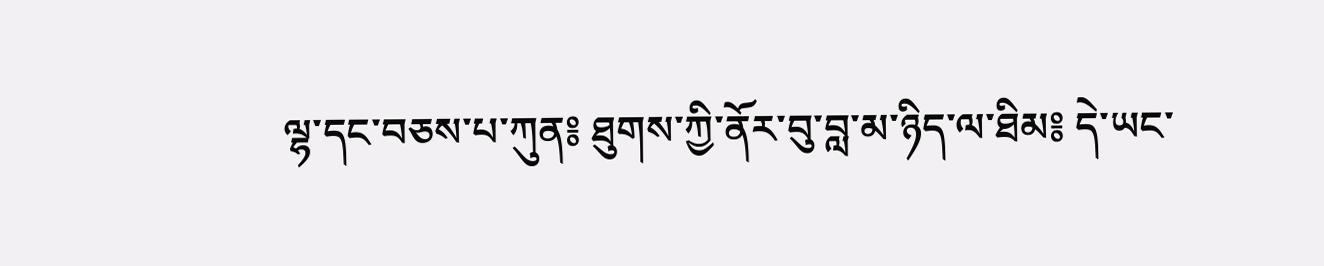ལྷ་དང་བཅས་པ་ཀུན༔ ཐུགས་ཀྱི་ནོར་བུ་བླ་མ་ཉིད་ལ་ཐིམ༔ དེ་ཡང་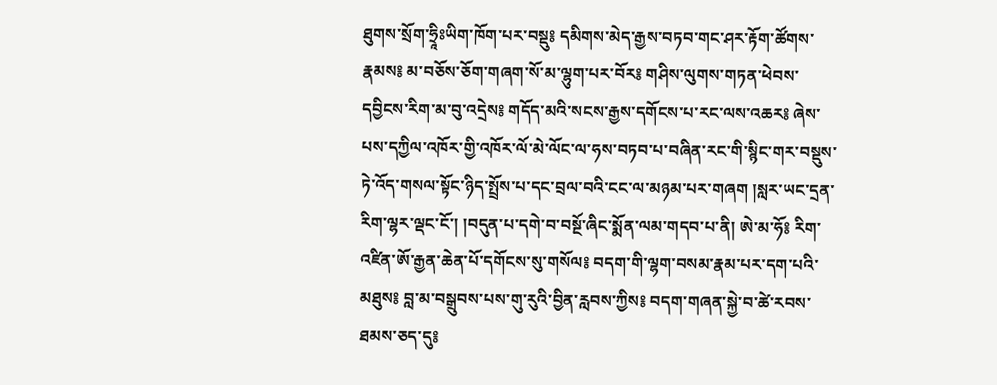ཐུགས་སྲོག་ཧྲཱིཿཡིག་ཁོག་པར་བསྡུ༔ དམིགས་མེད་རྒྱས་བཏབ་གང་ཤར་རྟོག་ཚོགས་རྣམས༔ མ་བཅོས་ཅོག་གཞག་སོ་མ་ལྷུག་པར་བོར༔ གཤིས་ལུགས་གཏན་ཕེབས་དབྱིངས་རིག་མ་བུ་འདྲེས༔ གདོད་མའི་སངས་རྒྱས་དགོངས་པ་རང་ལས་འཆར༔ ཞེས་པས་དཀྱིལ་འཁོར་གྱི་འཁོར་ལོ་མེ་ལོང་ལ་ཧས་བཏབ་པ་བཞིན་རང་གི་སྙིང་གར་བསྡུས་ཏེ་འོད་གསལ་སྟོང་ཉིད་སྤྲོས་པ་དང་བྲལ་བའི་ངང་ལ་མཉམ་པར་གཞག །སླར་ཡང་དྲན་རིག་ལྷར་ལྡང་ངོ་། །བདུན་པ་དགེ་བ་བསྔོ་ཞིང་སྨོན་ལམ་གདབ་པ་ནི། ཨེ་མ་ཧོ༔ རིག་འཛིན་ཨོ་རྒྱན་ཆེན་པོ་དགོངས་སུ་གསོལ༔ བདག་གི་ལྷག་བསམ་རྣམ་པར་དག་པའི་མཐུས༔ བླ་མ་བསྒྲུབས་པས་གུ་རུའི་བྱིན་རླབས་ཀྱིས༔ བདག་གཞན་སྐྱེ་བ་ཚེ་རབས་ཐམས་ཅད་དུ༔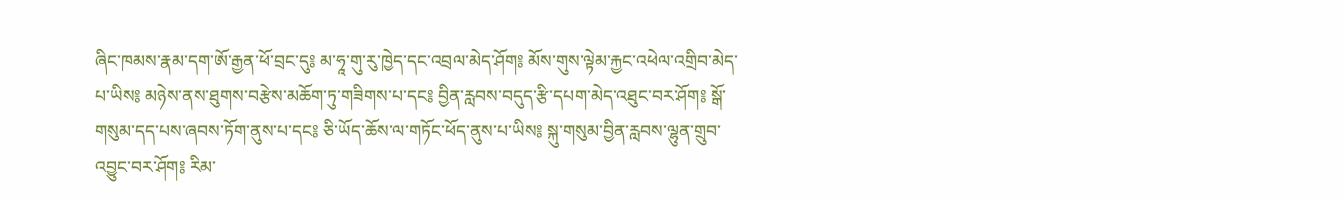ཞིང་ཁམས་རྣམ་དག་ཨོ་རྒྱན་ཕོ་བྲང་དུ༔ མ་ཧཱ་གུ་རུ་ཁྱེད་དང་འབྲལ་མེད་ཤོག༔ མོས་གུས་ལྟེམ་རྐྱང་འཕེལ་འགྲིབ་མེད་པ་ཡིས༔ མཉེས་ནས་ཐུགས་བརྩེས་མཆོག་ཏུ་གཟིགས་པ་དང༔ བྱིན་རླབས་བདུད་རྩི་དཔག་མེད་འཐུང་བར་ཤོག༔ སྒོ་གསུམ་དད་པས་ཞབས་ཏོག་ནུས་པ་དང༔ ཅི་ཡོད་ཆོས་ལ་གཏོང་ཕོད་ནུས་པ་ཡིས༔ སྐུ་གསུམ་བྱིན་རླབས་ལྷུན་གྲུབ་འབྱུང་བར་ཤོག༔ རིམ་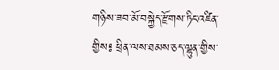གཉིས་ཟབ་མོ་བསྐྱེད་རྫོགས་ཏིང་འཛིན་གྱིས༔ ཕྲིན་ལས་ཐམས་ཅད་ལྷུན་གྱིས་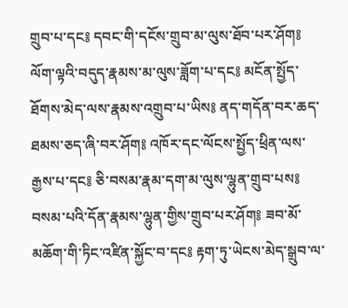གྲུབ་པ་དང༔ དབང་གི་དངོས་གྲུབ་མ་ལུས་ཐོབ་པར་ཤོག༔ ལོག་ལྟའི་བདུད་རྣམས་མ་ལུས་ཟློག་པ་དང༔ མངོན་སྤྱོད་ཐོགས་མེད་ལས་རྣམས་འགྲུབ་པ་ཡིས༔ ནད་གདོན་བར་ཆད་ཐམས་ཅད་ཞི་བར་ཤོག༔ འཁོར་དང་ལོངས་སྤྱོད་ཕྲིན་ལས་རྒྱས་པ་དང༔ ཅི་བསམ་རྣམ་དག་མ་ལུས་ལྷུན་གྲུབ་པས༔ བསམ་པའི་དོན་རྣམས་ལྷུན་གྱིས་གྲུབ་པར་ཤོག༔ ཟབ་མོ་མཆོག་གི་ཏིང་འཛིན་སྐྱོང་བ་དང༔ རྟག་ཏུ་ཡེངས་མེད་སྒྲུབ་ལ་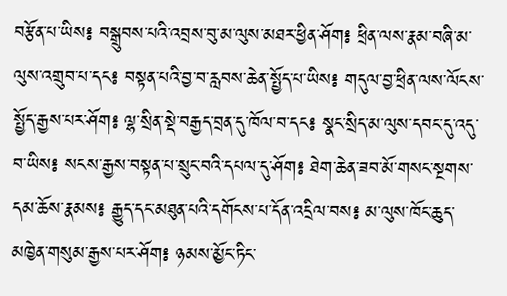བརྩོན་པ་ཡིས༔ བསྒྲུབས་པའི་འབྲས་བུ་མ་ལུས་མཐར་ཕྱིན་ཤོག༔ ཕྲིན་ལས་རྣམ་བཞི་མ་ལུས་འགྲུབ་པ་དང༔ བསྟན་པའི་བྱ་བ་རླབས་ཆེན་སྤྱོད་པ་ཡིས༔ གདུལ་བྱ་ཕྲིན་ལས་ལོངས་སྤྱོད་རྒྱས་པར་ཤོག༔ ལྷ་སྲིན་སྡེ་བརྒྱད་བྲན་དུ་ཁོལ་བ་དང༔ སྣང་སྲིད་མ་ལུས་དབང་དུ་འདུ་བ་ཡིས༔ སངས་རྒྱས་བསྟན་པ་སྲུང་བའི་དཔལ་དུ་ཤོག༔ ཐེག་ཆེན་ཟབ་མོ་གསང་སྔགས་དམ་ཆོས་རྣམས༔ རྒྱུད་དང་མཐུན་པའི་དགོངས་པ་དོན་འདྲིལ་བས༔ མ་ལུས་ཁོང་ཆུད་མཁྱེན་གསུམ་རྒྱས་པར་ཤོག༔ ཉམས་མྱོང་ཏིང་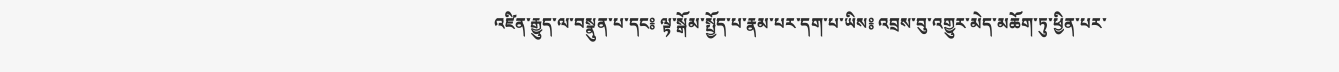འཛིན་རྒྱུད་ལ་བསྣུན་པ་དང༔ ལྟ་སྒོམ་སྤྱོད་པ་རྣམ་པར་དག་པ་ཡིས༔ འབྲས་བུ་འགྱུར་མེད་མཆོག་ཏུ་ཕྱིན་པར་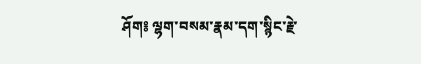ཤོག༔ ལྷག་བསམ་རྣམ་དག་སྙིང་རྗེ་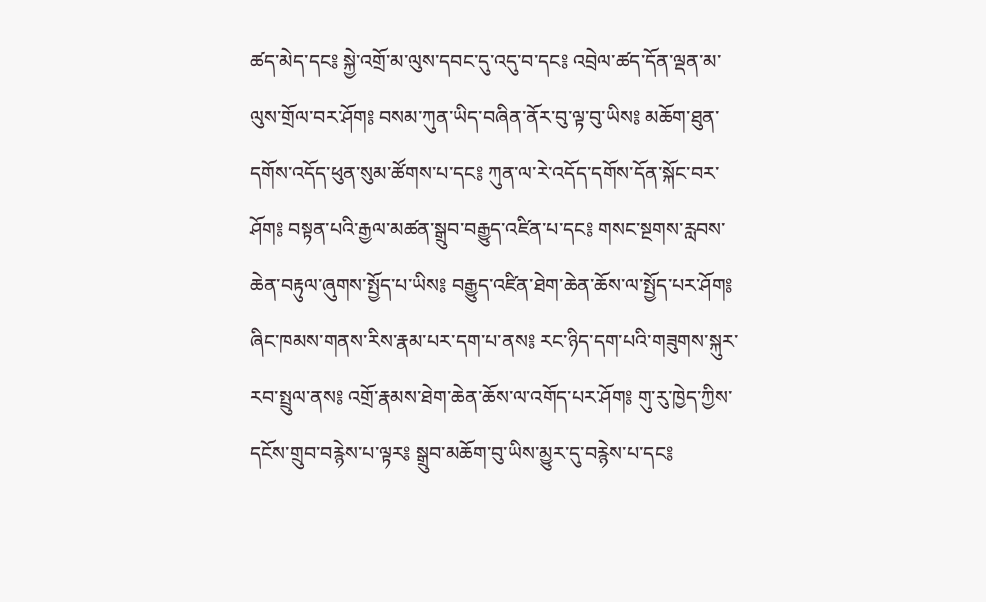ཚད་མེད་དང༔ སྐྱེ་འགྲོ་མ་ལུས་དབང་དུ་འདུ་བ་དང༔ འབྲེལ་ཚད་དོན་ལྡན་མ་ལུས་གྲོལ་བར་ཤོག༔ བསམ་ཀུན་ཡིད་བཞིན་ནོར་བུ་ལྟ་བུ་ཡིས༔ མཆོག་ཐུན་དགོས་འདོད་ཕུན་སུམ་ཚོགས་པ་དང༔ ཀུན་ལ་རེ་འདོད་དགོས་དོན་སྐོང་བར་ཤོག༔ བསྟན་པའི་རྒྱལ་མཚན་སྒྲུབ་བརྒྱུད་འཛིན་པ་དང༔ གསང་སྔགས་རླབས་ཆེན་བརྟུལ་ཞུགས་སྤྱོད་པ་ཡིས༔ བརྒྱུད་འཛིན་ཐེག་ཆེན་ཆོས་ལ་སྤྱོད་པར་ཤོག༔ ཞིང་ཁམས་གནས་རིས་རྣམ་པར་དག་པ་ནས༔ རང་ཉིད་དག་པའི་གཟུགས་སྐུར་རབ་སྤྲུལ་ནས༔ འགྲོ་རྣམས་ཐེག་ཆེན་ཆོས་ལ་འགོད་པར་ཤོག༔ གུ་རུ་ཁྱེད་ཀྱིས་དངོས་གྲུབ་བརྙེས་པ་ལྟར༔ སྒྲུབ་མཆོག་བུ་ཡིས་མྱུར་དུ་བརྙེས་པ་དང༔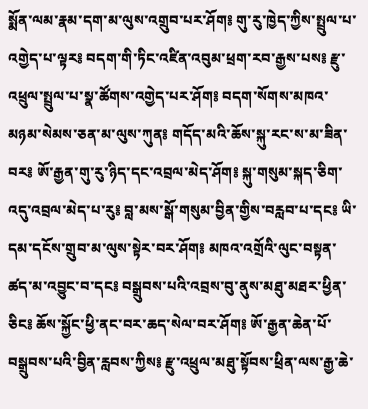སྨོན་ལམ་རྣམ་དག་མ་ལུས་འགྲུབ་པར་ཤོག༔ གུ་རུ་ཁྱེད་ཀྱིས་སྤྲུལ་པ་འགྱེད་པ་ལྟར༔ བདག་གི་ཏིང་འཛིན་འབུམ་ཕྲག་རབ་རྒྱས་པས༔ རྫུ་འཕྲུལ་སྤྲུལ་པ་སྣ་ཚོགས་འགྱེད་པར་ཤོག༔ བདག་སོགས་མཁའ་མཉམ་སེམས་ཅན་མ་ལུས་ཀུན༔ གདོད་མའི་ཆོས་སྐུ་རང་ས་མ་ཟིན་བར༔ ཨོ་རྒྱན་གུ་རུ་ཉིད་དང་འབྲལ་མེད་ཤོག༔ སྐུ་གསུམ་སྐད་ཅིག་འདུ་འབྲལ་མེད་པ་རུ༔ བླ་མས་སྒོ་གསུམ་བྱིན་གྱིས་བརླབ་པ་དང༔ ཡི་དམ་དངོས་གྲུབ་མ་ལུས་སྟེར་བར་ཤོག༔ མཁའ་འགྲོའི་ལུང་བསྟན་ཚད་མ་འབྱུང་བ་དང༔ བསྒྲུབས་པའི་འབྲས་བུ་ནུས་མཐུ་མཐར་ཕྱིན་ཅིང༔ ཆོས་སྐྱོང་ཕྱི་ནང་བར་ཆད་སེལ་བར་ཤོག༔ ཨོ་རྒྱན་ཆེན་པོ་བསྒྲུབས་པའི་བྱིན་རླབས་ཀྱིས༔ རྫུ་འཕྲུལ་མཐུ་སྟོབས་ཕྲིན་ལས་རྒྱ་ཆེ་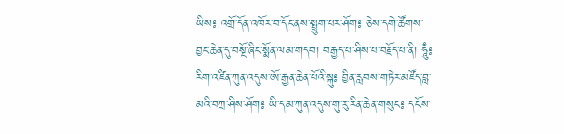ཡིས༔ འགྲོ་དོན་འཁོར་བ་དོང་ནས་སྤྲུག་པར་ཤོག༔ ཅེས་དགེ་ཚོགས་བྱང་ཆེན་དུ་བསྔོ་ཞིང་སྨོན་ལམ་གདབ། བརྒྱད་པ་ཤིས་པ་བརྗོད་པ་ནི། ཧཱུྃ༔ རིག་འཛིན་ཀུན་འདུས་ཨོ་རྒྱན་ཆེན་པོའི་སྐུ༔ བྱིན་རླབས་གཏེར་མཛོད་བླ་མའི་བཀྲ་ཤིས་ཤོག༔ ཡི་དམ་ཀུན་འདུས་གུ་རུ་རིན་ཆེན་གསུང༔ དངོས་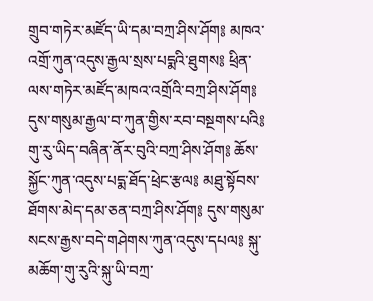གྲུབ་གཏེར་མཛོད་ཡི་དམ་བཀྲ་ཤིས་ཤོག༔ མཁའ་འགྲོ་ཀུན་འདུས་རྒྱལ་སྲས་པདྨའི་ཐུགས༔ ཕྲིན་ལས་གཏེར་མཛོད་མཁའ་འགྲོའི་བཀྲ་ཤིས་ཤོག༔ དུས་གསུམ་རྒྱལ་བ་ཀུན་གྱིས་རབ་བསྔགས་པའི༔ གུ་རུ་ཡིད་བཞིན་ནོར་བུའི་བཀྲ་ཤིས་ཤོག༔ ཆོས་སྐྱོང་ཀུན་འདུས་པདྨ་ཐོད་ཕྲེང་རྩལ༔ མཐུ་སྟོབས་ཐོགས་མེད་དམ་ཅན་བཀྲ་ཤིས་ཤོག༔ དུས་གསུམ་སངས་རྒྱས་བདེ་གཤེགས་ཀུན་འདུས་དཔལ༔ སྐུ་མཆོག་གུ་རུའི་སྐུ་ཡི་བཀྲ་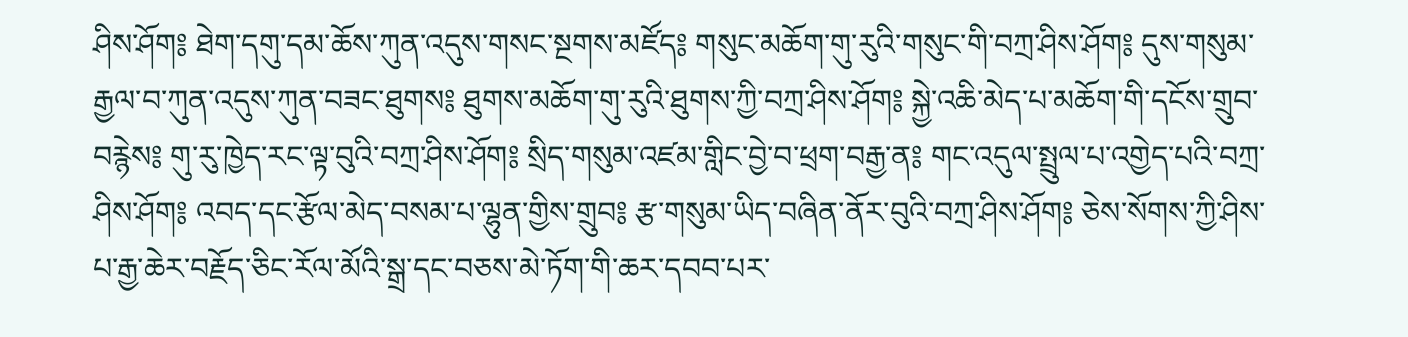ཤིས་ཤོག༔ ཐེག་དགུ་དམ་ཆོས་ཀུན་འདུས་གསང་སྔགས་མཛོད༔ གསུང་མཆོག་གུ་རུའི་གསུང་གི་བཀྲ་ཤིས་ཤོག༔ དུས་གསུམ་རྒྱལ་བ་ཀུན་འདུས་ཀུན་བཟང་ཐུགས༔ ཐུགས་མཆོག་གུ་རུའི་ཐུགས་ཀྱི་བཀྲ་ཤིས་ཤོག༔ སྐྱེ་འཆི་མེད་པ་མཆོག་གི་དངོས་གྲུབ་བརྙེས༔ གུ་རུ་ཁྱེད་རང་ལྟ་བུའི་བཀྲ་ཤིས་ཤོག༔ སྲིད་གསུམ་འཛམ་གླིང་བྱེ་བ་ཕྲག་བརྒྱ་ན༔ གང་འདུལ་སྤྲུལ་པ་འགྱེད་པའི་བཀྲ་ཤིས་ཤོག༔ འབད་དང་རྩོལ་མེད་བསམ་པ་ལྷུན་གྱིས་གྲུབ༔ རྩ་གསུམ་ཡིད་བཞིན་ནོར་བུའི་བཀྲ་ཤིས་ཤོག༔ ཅེས་སོགས་ཀྱི་ཤིས་པ་རྒྱ་ཆེར་བརྗོད་ཅིང་རོལ་མོའི་སྒྲ་དང་བཅས་མེ་ཏོག་གི་ཆར་དབབ་པར་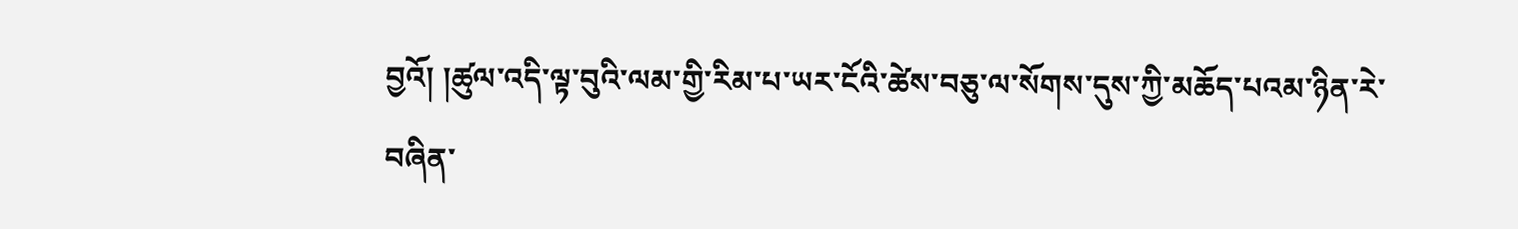བྱའོ། །ཚུལ་འདི་ལྟ་བུའི་ལམ་གྱི་རིམ་པ་ཡར་ངོའི་ཚེས་བཅུ་ལ་སོགས་དུས་ཀྱི་མཆོད་པའམ་ཉིན་རེ་བཞིན་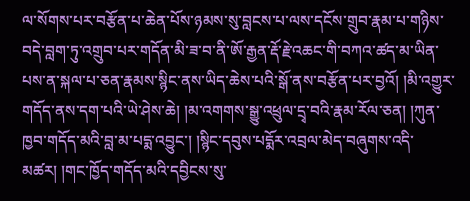ལ་སོགས་པར་བརྩོན་པ་ཆེན་པོས་ཉམས་སུ་བླངས་པ་ལས་དངོས་གྲུབ་རྣམ་པ་གཉིས་བདེ་བླག་ཏུ་འགྲུབ་པར་གདོན་མི་ཟ་བ་ནི་ཨོ་རྒྱན་རྡོ་རྗེ་འཆང་གི་བཀའ་ཚད་མ་ཡིན་པས་ན་སྐལ་པ་ཅན་རྣམས་སྙིང་ནས་ཡིད་ཆེས་པའི་སྒོ་ནས་བརྩོན་པར་བྱའོ། །མི་འགྱུར་གདོད་ནས་དག་པའི་ཡེ་ཤེས་ཆེ། །མ་འགགས་སྒྱུ་འཕྲུལ་དྲྭ་བའི་རྣམ་རོལ་ཅན། །ཀུན་ཁྱབ་གདོད་མའི་བླ་མ་པདྨ་འབྱུང་། །སྙིང་དབུས་པདྨོར་འབྲལ་མེད་བཞུགས་འདི་མཚར། །གང་ཁྱོད་གདོད་མའི་དབྱིངས་སུ་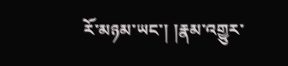རོ་མཉམ་ཡང་། །རྣམ་འགྱུར་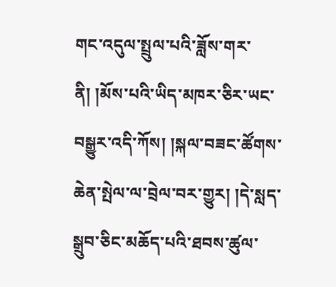གང་འདུལ་སྤྲུལ་པའི་ཟློས་གར་ནི། །མོས་པའི་ཡིད་མཁར་ཅིར་ཡང་བསྒྱུར་འདི་ཀོས། །སྐལ་བཟང་ཚོགས་ཆེན་སྤེལ་ལ་བྲེལ་བར་གྱུར། །དེ་སླད་སྒྲུབ་ཅིང་མཆོད་པའི་ཐབས་ཚུལ་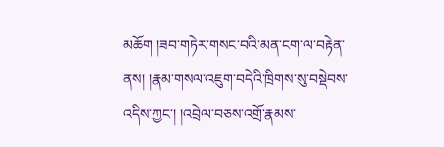མཆོག །ཟབ་གཏེར་གསང་བའི་མན་ངག་ལ་བརྟེན་ནས། །རྣམ་གསལ་འཇུག་བདེའི་ཁྲིགས་སུ་བསྡེབས་འདིས་ཀྱང་། །འབྲེལ་བཅས་འགྲོ་རྣམས་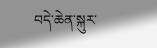བདེ་ཆེན་སྐུར་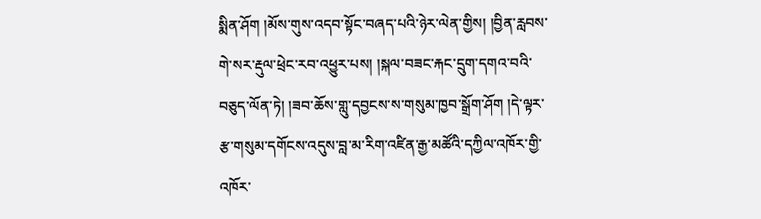སྨིན་ཤོག །མོས་གུས་འདབ་སྟོང་བཞད་པའི་ཉེར་ལེན་གྱིས། །བྱིན་རླབས་གེ་སར་རྡུལ་ཕྲེང་རབ་འཕྱུར་པས། །སྐལ་བཟང་རྐང་དྲུག་དགའ་བའི་བཅུད་ལོན་ཏེ། །ཟབ་ཆོས་གླུ་དབྱངས་ས་གསུམ་ཁྱབ་སྒྲོག་ཤོག །དེ་ལྟར་རྩ་གསུམ་དགོངས་འདུས་བླ་མ་རིག་འཛིན་རྒྱ་མཚོའི་དཀྱིལ་འཁོར་གྱི་འཁོར་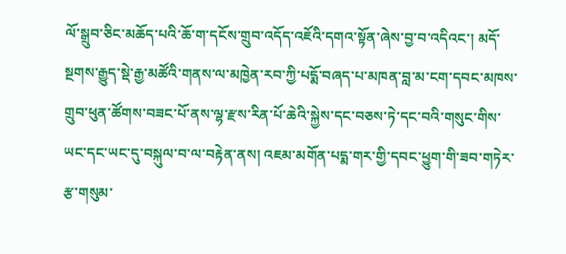ལོ་སྒྲུབ་ཅིང་མཆོད་པའི་ཆོ་ག་དངོས་གྲུབ་འདོད་འཇོའི་དགའ་སྟོན་ཞེས་བྱ་བ་འདིའང་། མདོ་སྔགས་རྒྱུད་སྡེ་རྒྱ་མཚོའི་གནས་ལ་མཁྱེན་རབ་ཀྱི་པདྨོ་བཞད་པ་མཁན་བླ་མ་ངག་དབང་མཁས་གྲུབ་ཕུན་ཚོགས་བཟང་པོ་ནས་ལྷ་རྫས་རིན་པོ་ཆེའི་སྐྱེས་དང་བཅས་ཏེ་དང་བའི་གསུང་གིས་ཡང་དང་ཡང་དུ་བསྐུལ་བ་ལ་བརྟེན་ནས། འཇམ་མགོན་པདྨ་གར་གྱི་དབང་ཕྱུག་གི་ཟབ་གཏེར་རྩ་གསུམ་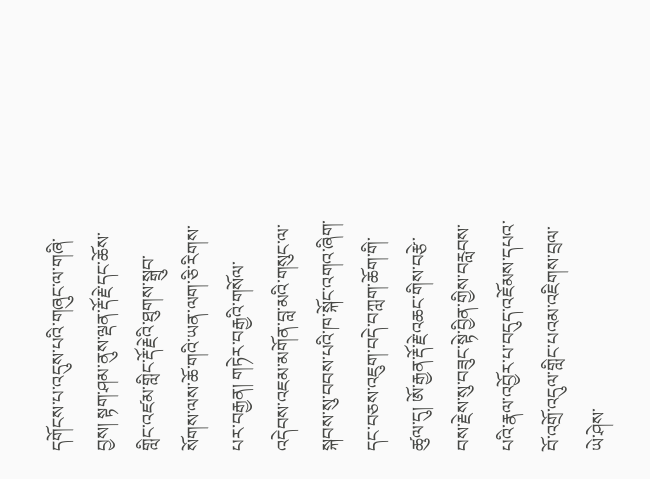དགོངས་པ་འདུས་པའི་གཞུང་ལ་གཞི་བྱས། སྟག་ཤམ་ནུས་ལྡན་རྡོ་རྗེ་དང་ཆོས་གླིང་འཛམ་གླིང་རྡོ་རྗེའི་ཐུགས་སྒྲུབ་སོགས་ལས་ཆོ་གའི་ཡན་ལག་ཅི་རིགས་པར་བརྒྱན། གཏེར་བརྒྱའི་གསོལ་འདེབས་འཇམ་མགོན་བླ་མའི་གསུང་ལ་སྐབས་སུ་བབས་པའི་ཁ་སྐོང་འགའ་ཞིག་དང་བཅས་འཇུག་བདེ་བཀླག་ཆོག་གི་ཚུལ་དུ། ཨོ་རྒྱན་རྡོ་རྗེ་འཆང་གིས་བརྩེ་བས་རྗེས་སུ་བཟུང་སྟེ་བྱིན་གྱིས་བརླབས་པའི་རྣལ་འབྱོར་པ་བདུད་འཇོམས་དཔའ་བོ་འགྲོ་འདུལ་གླིང་པའམ་འཇིགས་བྲལ་ཡེ་ཤེས་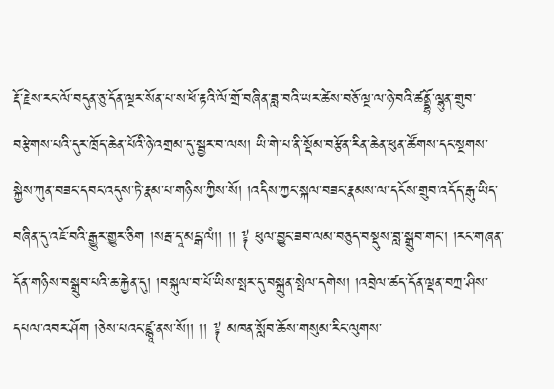རྡོ་རྗེས་རང་ལོ་བདུན་ཅུ་དོན་ལྔར་སོན་པ་ས་ཕོ་རྟའི་ལོ་གྲོ་བཞིན་ཟླ་བའི་ཡར་ཚེས་བཅོ་ལྔ་ལ་ཉེ་བའི་ཚནྡྷོ་ལྷུན་གྲུབ་བརྩེགས་པའི་དུར་ཁྲོད་ཆེན་པོའི་ཉེ་འགྲམ་དུ་སྦྱར་བ་ལས། ཡི་གེ་པ་ནི་སྡོམ་བརྩོན་རིན་ཆེན་ཕུན་ཚོགས་དང་སྔགས་སྐྱེས་ཀུན་བཟང་དབང་འདུས་ཏེ་རྣམ་པ་གཉིས་ཀྱིས་སོ། །འདིས་ཀྱང་སྐལ་བཟང་རྣམས་ལ་དངོས་གྲུབ་འདོད་རྒུ་ཡིད་བཞིན་དུ་འཇོ་བའི་རྒྱུར་གྱུར་ཅིག །སརྦ་དཱ་མངྒ་ལཾ།། །། ༈ ཕུལ་བྱུང་ཟབ་ལམ་བཅུད་བསྡུས་བླ་སྒྲུབ་གང་། །རང་གཞན་དོན་གཉིས་བསྒྲུབ་པའི་ཆ་རྐྱེན་དུ། །བསྐུལ་བ་པོ་ཡིས་སྤར་དུ་བསྐྲུན་སྤེལ་དགེས། །འབྲེལ་ཚད་དོན་ལྡན་བཀྲ་ཤིས་དཔལ་འབར་ཤོག །ཅེས་པའང་ཛྙཱ་ནས་སོ།། །། ༈ མཁན་སློབ་ཆོས་གསུམ་རིང་ལུགས་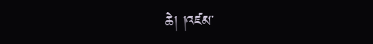ཆེ། །འཛམ་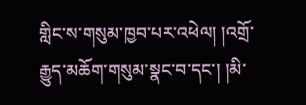གླིང་ས་གསུམ་ཁྱབ་པར་འཕེལ། །འགྲོ་རྒྱུད་མཆོག་གསུམ་སྣང་བ་དང་། །མི་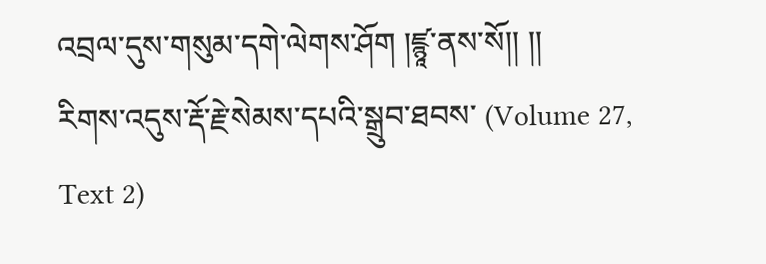འབྲལ་དུས་གསུམ་དགེ་ལེགས་ཤོག །ཛྙཱ་ནས་སོ།། །།
རིགས་འདུས་རྡོ་རྗེ་སེམས་དཔའི་སྒྲུབ་ཐབས་ (Volume 27, Text 2)